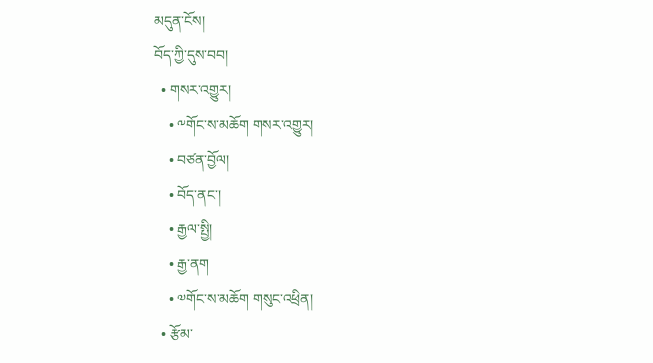མདུན་ངོས།
བོད་ཀྱི་དུས་བབ།
  • གསར་འགྱུར།
    • ༸གོང་ས་མཆོག གསར་འགྱུར།
    • བཙན་བྱོལ།
    • བོད་ནང་།
    • རྒྱལ་སྤྱི།
    • རྒྱ་ནག
    • ༧གོང་ས་མཆོག གསུང་འཕྲིན།
  • རྩོམ་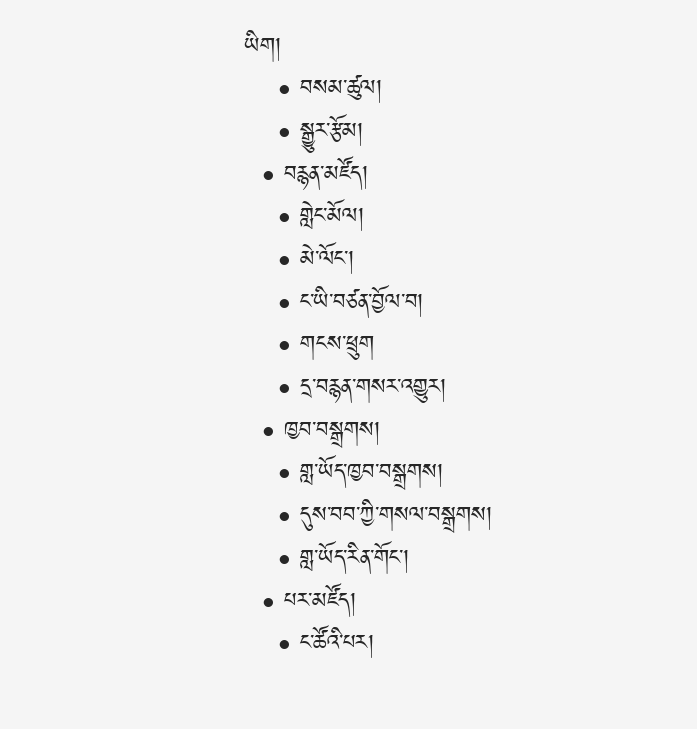ཡིག།
    • བསམ་ཚུལ།
    • སྒྱུར་རྩོམ།
  • བརྙན་མཛོད།
    • གླེང་མོལ།
    • མེ་ལོང་།
    • ང་ཡི་བཙན་བྱོལ་བ།
    • གངས་ཕྲུག
    • དྲ་བརྙན་གསར་འགྱུར།
  • ཁྱབ་བསྒྲགས།
    • གླ་ཡོད་ཁྱབ་བསྒྲགས།
    • དུས་བབ་ཀྱི་གསལ་བསྒྲགས།
    • གླ་ཡོད་རིན་གོང་།
  • པར་མཛོད།
    • ང་ཚོའི་པར།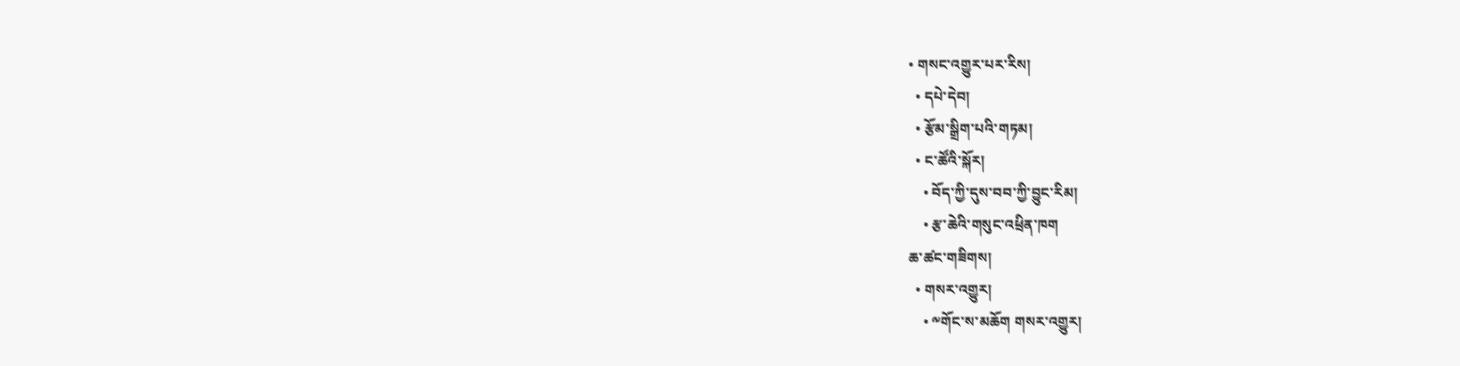• གསང་འགྱུར་པར་རིས།
  • དཔེ་དེབ།
  • རྩོམ་སྒྲིག་པའི་གཏམ།
  • ང་ཚོའི་སྐོར།
    • བོད་ཀྱི་དུས་བབ་ཀྱི་བྱུང་རིམ།
    • རྩ་ཆེའི་གསུང་འཕྲིན་ཁག
ཆ་ཚང་གཟིགས།
  • གསར་འགྱུར།
    • ༸གོང་ས་མཆོག གསར་འགྱུར།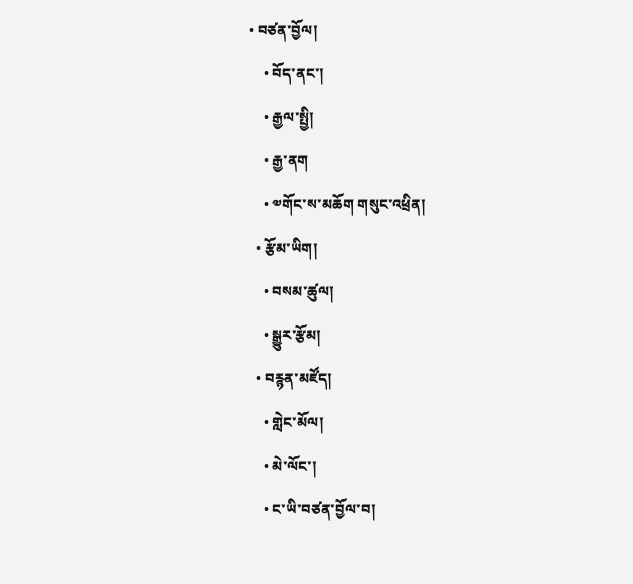• བཙན་བྱོལ།
    • བོད་ནང་།
    • རྒྱལ་སྤྱི།
    • རྒྱ་ནག
    • ༧གོང་ས་མཆོག གསུང་འཕྲིན།
  • རྩོམ་ཡིག།
    • བསམ་ཚུལ།
    • སྒྱུར་རྩོམ།
  • བརྙན་མཛོད།
    • གླེང་མོལ།
    • མེ་ལོང་།
    • ང་ཡི་བཙན་བྱོལ་བ།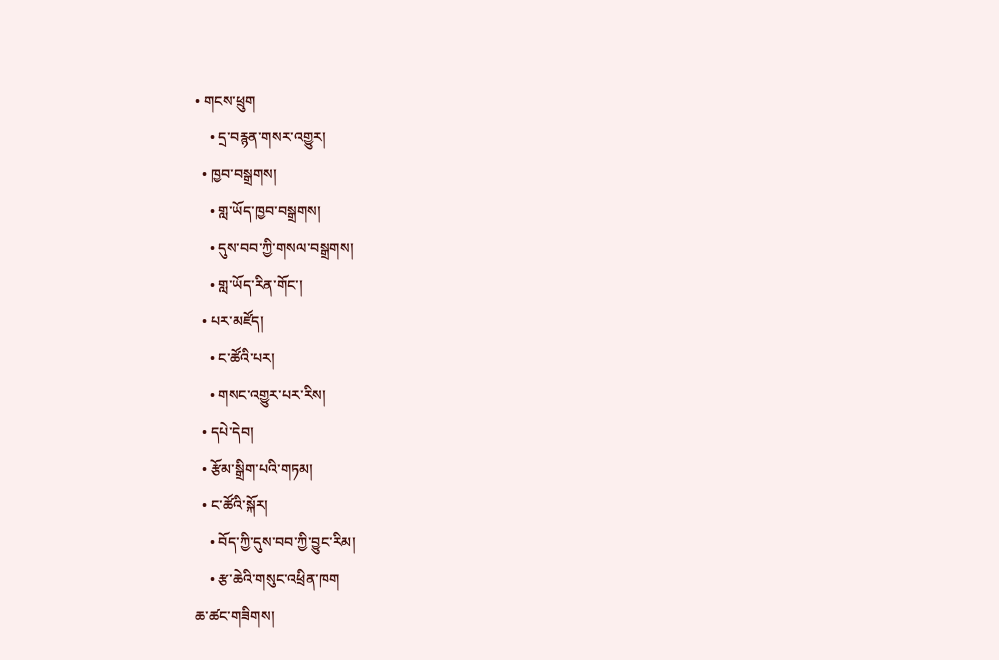• གངས་ཕྲུག
    • དྲ་བརྙན་གསར་འགྱུར།
  • ཁྱབ་བསྒྲགས།
    • གླ་ཡོད་ཁྱབ་བསྒྲགས།
    • དུས་བབ་ཀྱི་གསལ་བསྒྲགས།
    • གླ་ཡོད་རིན་གོང་།
  • པར་མཛོད།
    • ང་ཚོའི་པར།
    • གསང་འགྱུར་པར་རིས།
  • དཔེ་དེབ།
  • རྩོམ་སྒྲིག་པའི་གཏམ།
  • ང་ཚོའི་སྐོར།
    • བོད་ཀྱི་དུས་བབ་ཀྱི་བྱུང་རིམ།
    • རྩ་ཆེའི་གསུང་འཕྲིན་ཁག
ཆ་ཚང་གཟིགས།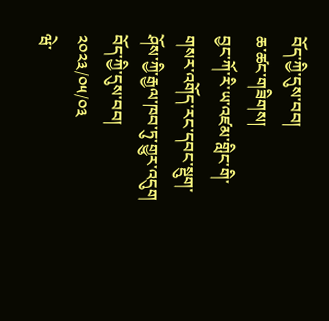བོད་ཀྱི་དུས་བབ།
ཆ་ཚང་གཟིགས།
བྱང་ཀོ་རི་ཡ་འཛམ་གླིང་གི་གསར་འགོད་རང་དབང་སྡུག་ཤོས་ཀྱི་རྒྱལ་ཁབ་ཏུ་གྱུར་འདུག
བོད་ཀྱི་དུས་བབ།
༢༠༢༣/༠༥/༠༣
ཝེ་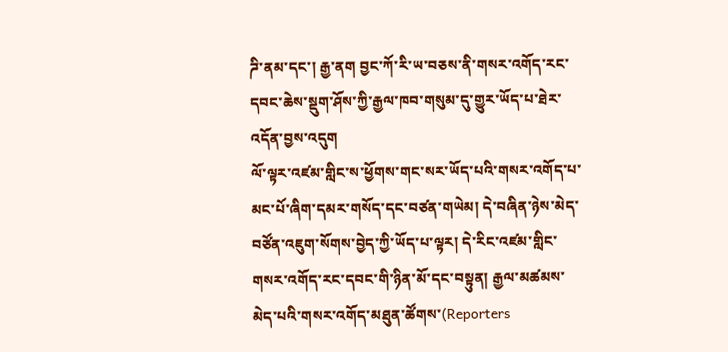ཌི་ནམ་དང་། རྒྱ་ནག བྱང་ཀོ་རི་ཡ་བཅས་ནི་གསར་འགོད་རང་དབང་ཆེས་སྡུག་ཤོས་ཀྱི་རྒྱལ་ཁབ་གསུམ་དུ་གྱུར་ཡོད་པ་ཐེར་འདོན་བྱས་འདུག
ལོ་ལྟར་འཛམ་གླིང་ས་ཕྱོགས་གང་སར་ཡོད་པའི་གསར་འགོད་པ་མང་པོ་ཞིག་དམར་གསོད་དང་བཙན་གཡེམ། དེ་བཞིན་ཉེས་མེད་བཙོན་འཇུག་སོགས་བྱེད་ཀྱི་ཡོད་པ་ལྟར། དེ་རིང་འཛམ་གླིང་གསར་འགོད་རང་དབང་གི་ཉིན་མོ་དང་བསྟུན། རྒྱལ་མཚམས་མེད་པའི་གསར་འགོད་མཐུན་ཚོགས་(Reporters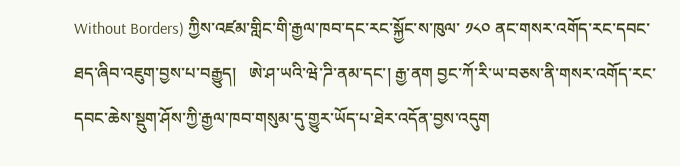Without Borders) ཀྱིས་འཛམ་གླིང་གི་རྒྱལ་ཁབ་དང་རང་སྐྱོང་ས་ཁུལ་ ༡༨༠ ནང་གསར་འགོད་རང་དབང་ཐད་ཞིབ་འཇུག་བྱས་པ་བརྒྱུད།   ཨེ་ཤ་ཡའི་ཝེ་ཌི་ནམ་དང་། རྒྱ་ནག བྱང་ཀོ་རི་ཡ་བཅས་ནི་གསར་འགོད་རང་དབང་ཆེས་སྡུག་ཤོས་ཀྱི་རྒྱལ་ཁབ་གསུམ་དུ་གྱུར་ཡོད་པ་ཐེར་འདོན་བྱས་འདུག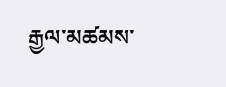རྒྱལ་མཚམས་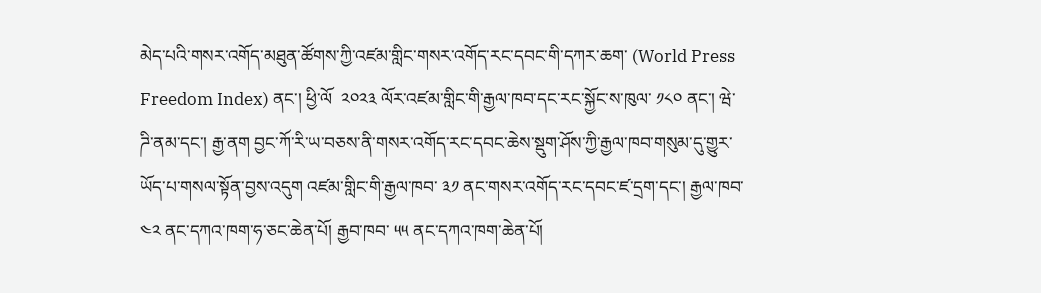མེད་པའི་གསར་འགོད་མཐུན་ཚོགས་ཀྱི་འཛམ་གླིང་གསར་འགོད་རང་དབང་གི་དཀར་ཆག་ (World Press Freedom Index) ནང་། ཕྱི་ལོ  ༢༠༢༣ ལོར་འཛམ་གླིང་གི་རྒྱལ་ཁབ་དང་རང་སྐྱོང་ས་ཁུལ་ ༡༨༠ ནང་། ཝེ་ཌི་ནམ་དང་། རྒྱ་ནག བྱང་ཀོ་རི་ཡ་བཅས་ནི་གསར་འགོད་རང་དབང་ཆེས་སྡུག་ཤོས་ཀྱི་རྒྱལ་ཁབ་གསུམ་དུ་གྱུར་ཡོད་པ་གསལ་སྟོན་བྱས་འདུག འཛམ་གླིང་གི་རྒྱལ་ཁབ་ ༣༡ ནང་གསར་འགོད་རང་དབང་ཛ་དྲག་དང་། རྒྱལ་ཁབ་ ༤༢ ནང་དཀའ་ཁག་ཧ་ཅང་ཆེན་པོ། རྒྱབ་ཁབ་ ༥༥ ནང་དཀའ་ཁག་ཆེན་པོ།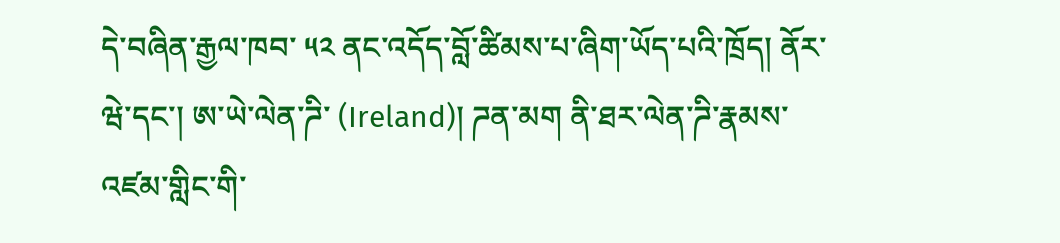དེ་བཞིན་རྒྱལ་ཁབ་ ༥༢ ནང་འདོད་བློ་ཚིམས་པ་ཞིག་ཡོད་པའི་ཁྲོད། ནོར་ཝེ་དང་། ཨ་ཡེ་ལེན་ཌི་ (Ireland)། ཌན་མག ནི་ཐར་ལེན་ཌི་རྣམས་འཛམ་གླིང་གི་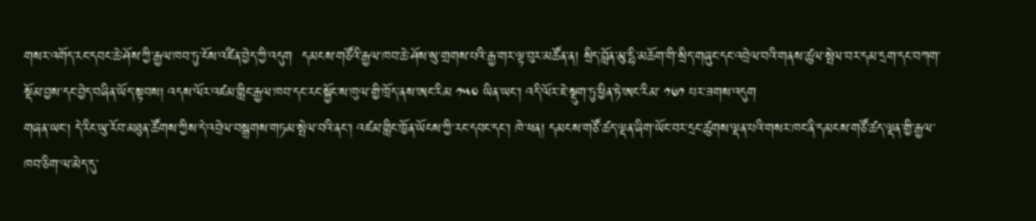གསར་འགོད་རང་དབང་ཆེ་ཤོས་ཀྱི་རྒྱལ་ཁབ་ཏུ་ངོས་འཛིན་བྱེད་ཀྱི་འདུག  དམངས་གཙོའི་རྒྱལ་ཁབ་ཆེ་ཤོས་སུ་གྲགས་པའི་རྒྱ་གར་ལྟ་བུར་མཚོན་ན། སྲིད་བློན་མུ་དྷི་མཆོག་གི་སྲིད་གཞུང་དང་འབྲེལ་བའི་གནས་ཚུལ་སྤེལ་བར་དམ་དྲག་དང་བཀག་སྡོམ་བྱས་དང་བྱེད་བཞིན་ཡོད་སྟབས། འདས་ལོར་འཛམ་གླིང་རྒྱལ་ཁབ་དང་རང་སྐྱོང་ས་ཁུལ་གྱི་ཁྲོད་ནས་ཨང་རིམ ༡༥༠ ཡིན་ཡང་། འདི་ལོར་ཇེ་སྡུག་ཏུ་ཕྱིན་ཏེ་ཨང་རིམ་ ༡༦༡ པར་ཟགས་འདུག
གཞན་ཡང་། དེ་རིང་ཡུ་རོབ་མཐུན་ཚོགས་ཀྱིས་དེ་འབྲེལ་བསྒྲགས་གཏམ་སྤེལ་བའི་ནང་། འཛམ་གླིང་ཁྱོན་ཡོངས་ཀྱི་རང་དབང་དང་། ཁེ་ཕན། དམངས་གཙོ་ཚད་ལྡན་ཞིག་ཡོང་བར་དྲང་ཚུགས་ལྡན་པའི་གསར་ཁང་ནི་དམངས་གཙོ་ཚད་ལྡན་གྱི་རྒྱལ་ཁབ་ཅིག་ལ་མེད་དུ་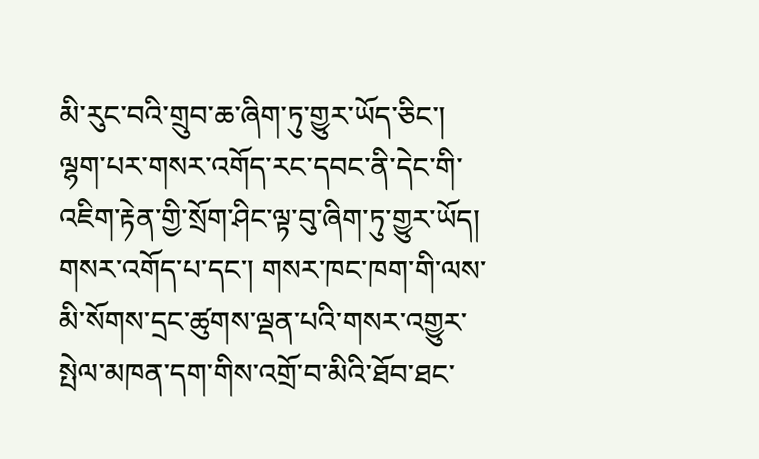མི་རུང་བའི་གྲུབ་ཆ་ཞིག་ཏུ་གྱུར་ཡོད་ཅིང་།  ལྷག་པར་གསར་འགོད་རང་དབང་ནི་དེང་གི་འཇིག་རྟེན་གྱི་སྲོག་ཤིང་ལྟ་བུ་ཞིག་ཏུ་གྱུར་ཡོད། གསར་འགོད་པ་དང་། གསར་ཁང་ཁག་གི་ལས་མི་སོགས་དྲང་ཚུགས་ལྡན་པའི་གསར་འགྱུར་སྤེལ་མཁན་དག་གིས་འགྲོ་བ་མིའི་ཐོབ་ཐང་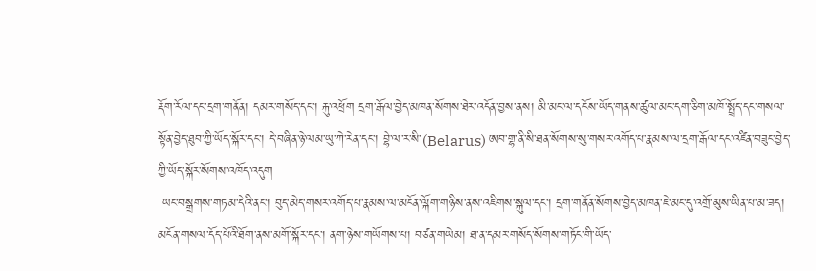རྡོག་རོལ་དང་དྲག་གནོན། དམར་གསོད་དང་། རྐུ་འཕྲོག དྲག་རྒོལ་བྱེད་མཁན་སོགས་ཐེར་འདོན་བྱས་ནས། མི་མང་ལ་དངོས་ཡོད་གནས་ཚུལ་མང་དག་ཅིག་མཁོ་སྤྲོད་དང་གསལ་སྟོན་བྱེད་ཐུབ་ཀྱི་ཡོད་སྐོར་དང་། དེ་བཞིན་ཉེ་ལམ་ཡུ་ཀེ་རེན་དང་། བྷེ་ལ་ར་སི་(Belarus) ཨབ་གྷ་ནི་སི་ཐན་སོགས་སུ་གསར་འགོད་པ་རྣམས་ལ་དྲག་རྒོལ་དང་འཛིན་བཟུང་བྱེད་ཀྱི་ཡོད་སྐོར་སོགས་འཁོད་འདུག
 ཡང་བསྒྲགས་གཏམ་དེའི་ནང་། བུད་མེད་གསར་འགོད་པ་རྣམས་ལ་མངོན་ལྐོག་གཉིས་ནས་འཇིགས་སྐུལ་དང་། དྲག་གནོན་སོགས་བྱེད་མཁན་ཇེ་མང་དུ་འགྲོ་མུས་ཡིན་པ་མ་ཟད། མངོན་གསལ་དོད་པོའི་ཐོག་ནས་མགོ་སྐོར་དང་། ནག་ཉེས་གཡོགས་པ། བཙན་གཡེམ། ཐ་ན་དམར་གསོད་སོགས་གཏོང་གི་ཡོད་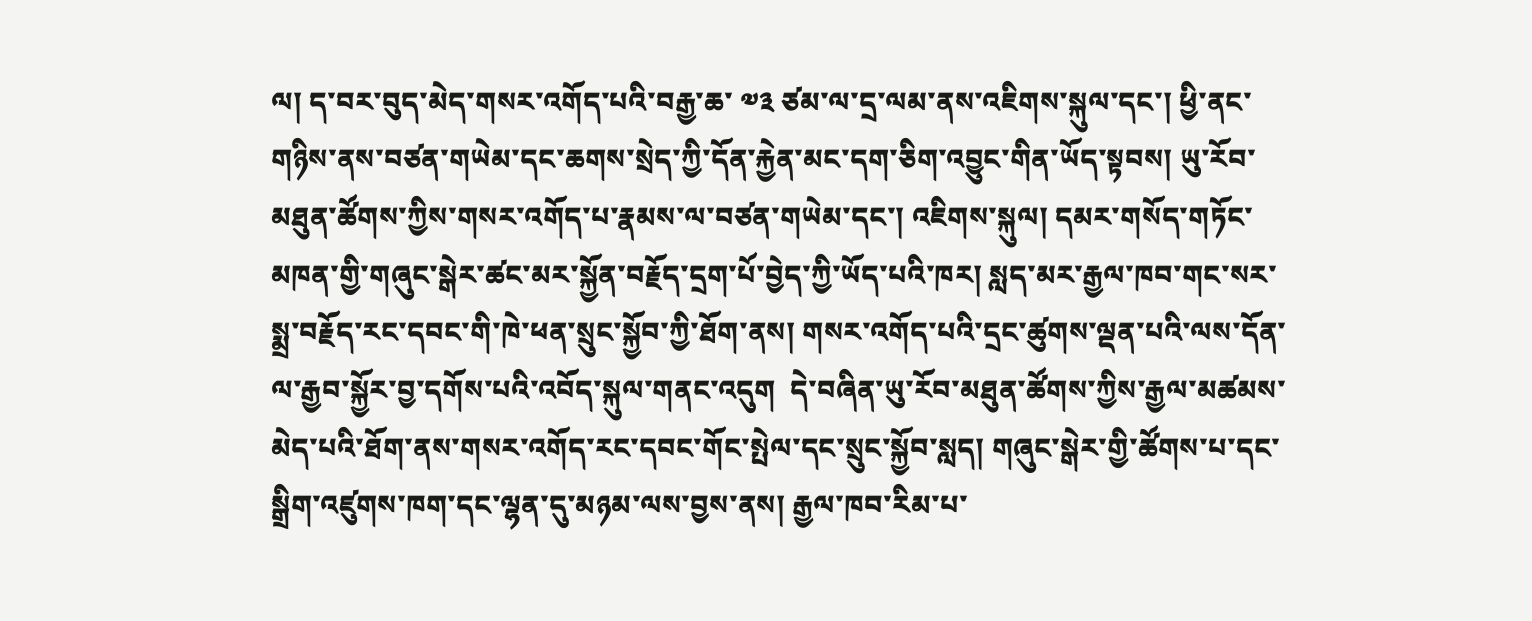ལ། ད་བར་བུད་མེད་གསར་འགོད་པའི་བརྒྱ་ཆ་ ༧༣ ཙམ་ལ་དྲ་ལམ་ནས་འཇིགས་སྐུལ་དང་། ཕྱི་ནང་གཉིས་ནས་བཙན་གཡེམ་དང་ཆགས་སྲེད་ཀྱི་དོན་རྐྱེན་མང་དག་ཅིག་འབྱུང་གིན་ཡོད་སྟབས། ཡུ་རོབ་མཐུན་ཚོགས་ཀྱིས་གསར་འགོད་པ་རྣམས་ལ་བཙན་གཡེམ་དང་། འཇིགས་སྐུལ། དམར་གསོད་གཏོང་མཁན་གྱི་གཞུང་སྒེར་ཚང་མར་སྐྱོན་བརྗོད་དྲག་པོ་བྱེད་ཀྱི་ཡོད་པའི་ཁར། སླད་མར་རྒྱལ་ཁབ་གང་སར་སྨྲ་བརྗོད་རང་དབང་གི་ཁེ་ཕན་སྲུང་སྐྱོབ་ཀྱི་ཐོག་ནས། གསར་འགོད་པའི་དྲང་ཚུགས་ལྡན་པའི་ལས་དོན་ལ་རྒྱབ་སྐྱོར་བྱ་དགོས་པའི་འབོད་སྐུལ་གནང་འདུག  དེ་བཞིན་ཡུ་རོབ་མཐུན་ཚོགས་ཀྱིས་རྒྱལ་མཚམས་མེད་པའི་ཐོག་ནས་གསར་འགོད་རང་དབང་གོང་སྤེལ་དང་སྲུང་སྐྱོབ་སླད། གཞུང་སྒེར་གྱི་ཚོགས་པ་དང་སྒྲིག་འཛུགས་ཁག་དང་ལྷན་དུ་མཉམ་ལས་བྱས་ནས། རྒྱལ་ཁབ་རིམ་པ་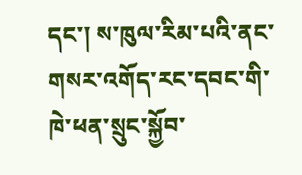དང་། ས་ཁུལ་རིམ་པའི་ནང་གསར་འགོད་རང་དབང་གི་ཁེ་ཕན་སྲུང་སྐྱོབ་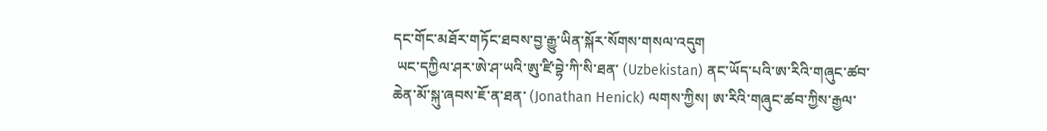དང་གོང་མཐོར་གཏོང་ཐབས་བྱ་རྒྱུ་ཡིན་སྐོར་སོགས་གསལ་འདུག
 ཡང་དཀྱིལ་ཤར་ཨེ་ཤ་ཡའི་ཨུ་ཛི་བྷེ་ཀི་སི་ཐན་ (Uzbekistan) ནང་ཡོད་པའི་ཨ་རིའི་གཞུང་ཚབ་ཆེན་མོ་སྐུ་ཞབས་ཇོ་ན་ཐན་ (Jonathan Henick) ལགས་ཀྱིས། ཨ་རིའི་གཞུང་ཚབ་ཀྱིས་རྒྱལ་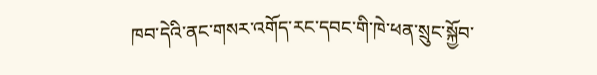ཁབ་དེའི་ནང་གསར་འགོད་རང་དབང་གི་ཁེ་ཕན་སྲུང་སྐྱོབ་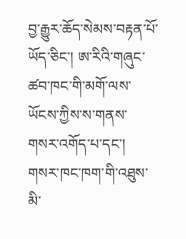བྱ་རྒྱུར་ཆོད་སེམས་བརྟན་པོ་ཡོད་ཅིང་། ཨ་རིའི་གཞུང་ཚབ་ཁང་གི་མགོ་ལས་ཡོངས་ཀྱིས་ས་གནས་གསར་འགོད་པ་དང་། གསར་ཁང་ཁག་གི་འཐུས་མི་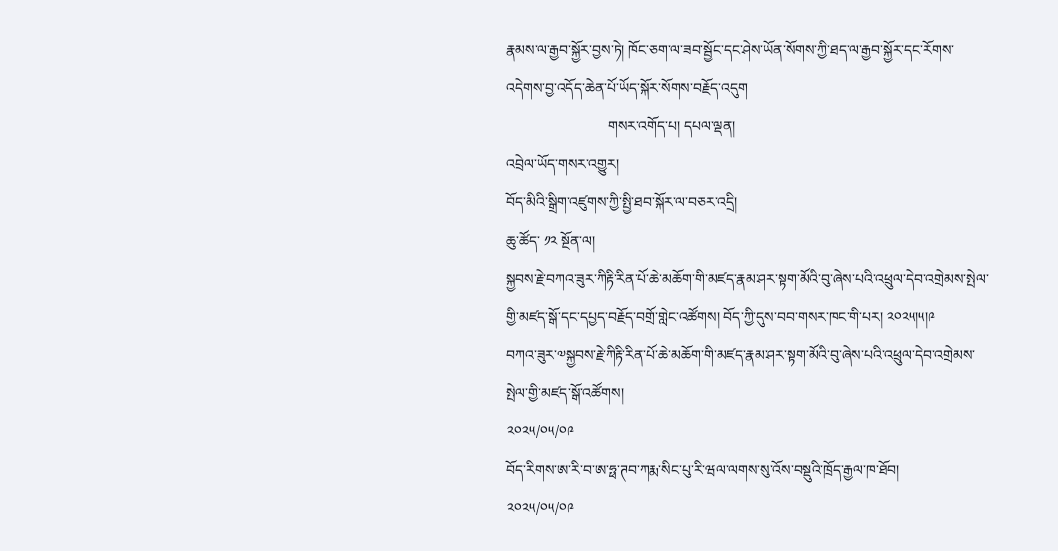རྣམས་ལ་རྒྱབ་སྐྱོར་བྱས་ཏེ། ཁོང་ཅག་ལ་ཟབ་སྦྱོང་དང་ཤེས་ཡོན་སོགས་ཀྱི་ཐད་ལ་རྒྱབ་སྐྱོར་དང་རོགས་འདེགས་བྱ་འདོད་ཆེན་པོ་ཡོད་སྐོར་སོགས་བརྗོད་འདུག
                            གསར་འགོད་པ། དཔལ་ལྡན།
འབྲེལ་ཡོད་གསར་འགྱུར།
བོད་མིའི་སྒྲིག་འཛུགས་ཀྱི་སྤྱི་ཐབ་སྐོར་ལ་བཅར་འདྲི།
ཆུ་ཚོད་ ༡༢ སྔོན་ལ།
སྐྱབས་རྗེ་བཀའ་ཟུར་ཀིརྟི་རིན་པོ་ཆེ་མཆོག་གི་མཛད་རྣམ་ཤར་སྟག་མོའི་བུ་ཞེས་པའི་འཕྲུལ་དེབ་འགྲེམས་སྤེལ་གྱི་མཛད་སྒོ་དང་དཔྱད་བརྗོད་བགྲོ་གླེང་འཚོགས། བོད་ཀྱི་དུས་བབ་གསར་ཁང་གི་པར། ༢༠༢༥།༥།༩
བཀའ་ཟུར་༧སྐྱབས་རྗེ་ཀིརྟི་རིན་པོ་ཆེ་མཆོག་གི་མཛད་རྣམ་ཤར་སྟག་མོའི་བུ་ཞེས་པའི་འཕྲུལ་དེབ་འགྲེམས་སྤེལ་གྱི་མཛད་སྒོ་འཚོགས།
༢༠༢༥/༠༥/༠༩
བོད་རིགས་ཨ་རི་བ་ཨ་ཧྥ་ཊབ་ཀརྨ་སིང་པུ་རི་ཝལ་ལགས་སུ་འོས་བསྡུའི་ཁྲོད་རྒྱལ་ཁ་ཐོབ།
༢༠༢༥/༠༥/༠༩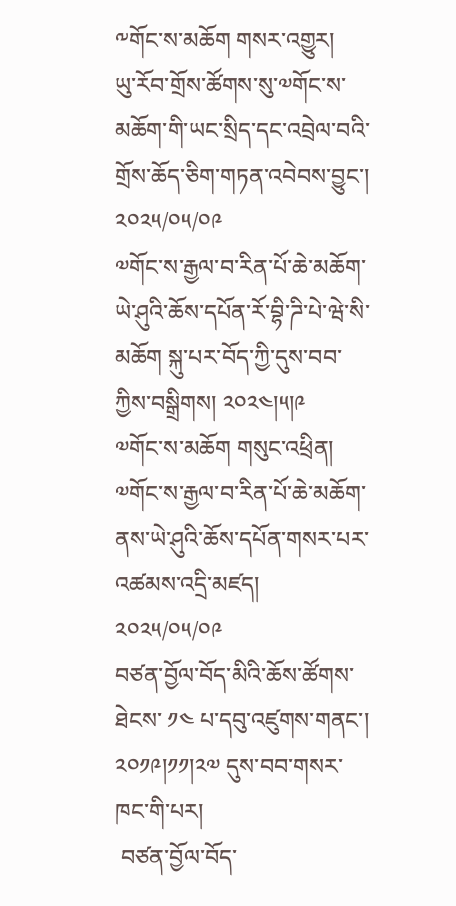༸གོང་ས་མཆོག གསར་འགྱུར།
ཡུ་རོབ་གྲོས་ཚོགས་སུ་༧གོང་ས་མཆོག་གི་ཡང་སྲིད་དང་འབྲེལ་བའི་གྲོས་ཆོད་ཅིག་གཏན་འབེབས་བྱུང་།
༢༠༢༥/༠༥/༠༩
༧གོང་ས་རྒྱལ་བ་རིན་པོ་ཆེ་མཆོག་ཡེ་ཤུའི་ཆོས་དཔོན་རོ་བྷི་ཌི་པེ་ཝེ་སི་མཆོག སྐུ་པར་བོད་ཀྱི་དུས་བབ་ཀྱིས་བསྒྲིགས། ༢༠༢༤།༥།༩
༧གོང་ས་མཆོག གསུང་འཕྲིན།
༧གོང་ས་རྒྱལ་བ་རིན་པོ་ཆེ་མཆོག་ནས་ཡེ་ཤུའི་ཆོས་དཔོན་གསར་པར་འཚམས་འདྲི་མཛད།
༢༠༢༥/༠༥/༠༩
བཙན་བྱོལ་བོད་མིའི་ཆོས་ཚོགས་ཐེངས་ ༡༤ པ་དབུ་འཛུགས་གནང་། ༢༠༡༩།༡༡།༢༧ དུས་བབ་གསར་ཁང་གི་པར།
 བཙན་བྱོལ་བོད་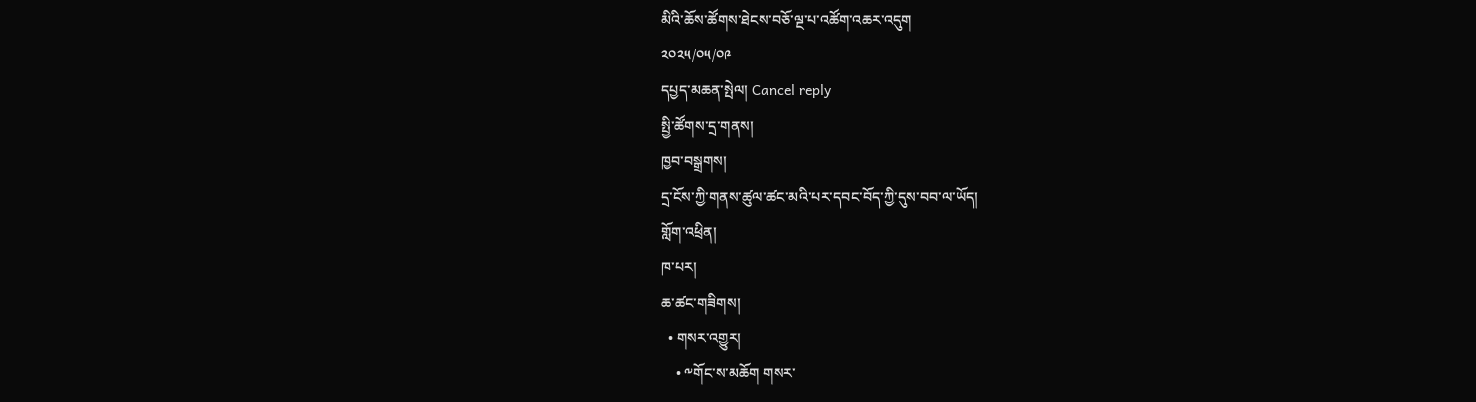མིའི་ཆོས་ཚོགས་ཐེངས་བཅོ་ལྔ་པ་འཚོག་འཆར་འདུག
༢༠༢༥/༠༥/༠༩
དཔྱད་མཆན་སྤེལ། Cancel reply
སྤྱི་ཚོགས་དྲ་གནས།
ཁྱབ་བསྒྲགས།
དྲ་ངོས་ཀྱི་གནས་ཚུལ་ཚང་མའི་པར་དབང་བོད་ཀྱི་དུས་བབ་ལ་ཡོད།
གློག་འཕྲིན།
ཁ་པར།
ཆ་ཚང་གཟིགས།
  • གསར་འགྱུར།
    • ༸གོང་ས་མཆོག གསར་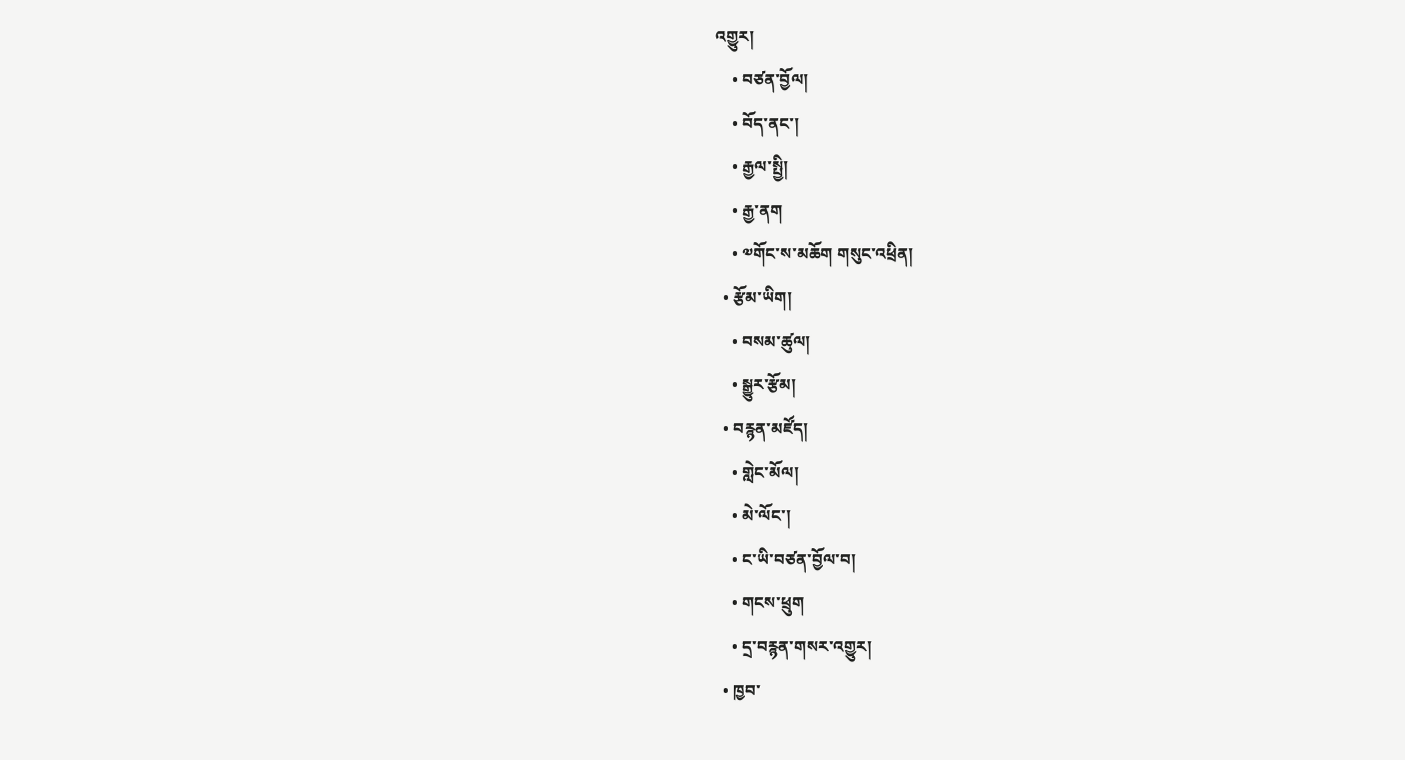འགྱུར།
    • བཙན་བྱོལ།
    • བོད་ནང་།
    • རྒྱལ་སྤྱི།
    • རྒྱ་ནག
    • ༧གོང་ས་མཆོག གསུང་འཕྲིན།
  • རྩོམ་ཡིག།
    • བསམ་ཚུལ།
    • སྒྱུར་རྩོམ།
  • བརྙན་མཛོད།
    • གླེང་མོལ།
    • མེ་ལོང་།
    • ང་ཡི་བཙན་བྱོལ་བ།
    • གངས་ཕྲུག
    • དྲ་བརྙན་གསར་འགྱུར།
  • ཁྱབ་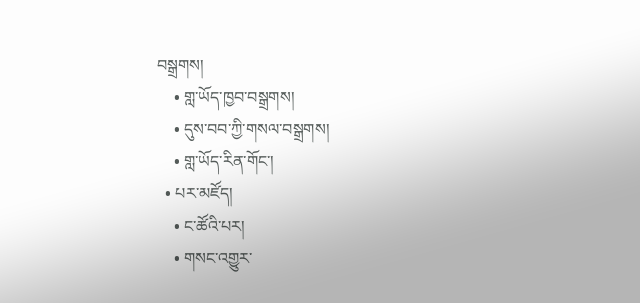བསྒྲགས།
    • གླ་ཡོད་ཁྱབ་བསྒྲགས།
    • དུས་བབ་ཀྱི་གསལ་བསྒྲགས།
    • གླ་ཡོད་རིན་གོང་།
  • པར་མཛོད།
    • ང་ཚོའི་པར།
    • གསང་འགྱུར་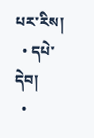པར་རིས།
  • དཔེ་དེབ།
  •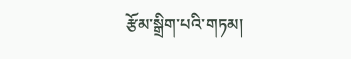རྩོམ་སྒྲིག་པའི་གཏམ།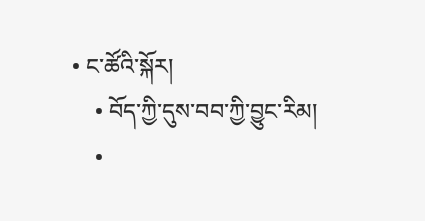• ང་ཚོའི་སྐོར།
    • བོད་ཀྱི་དུས་བབ་ཀྱི་བྱུང་རིམ།
    •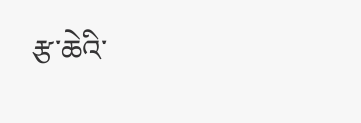རྩ་ཆེའི་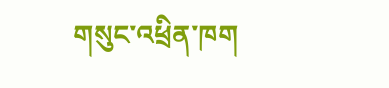གསུང་འཕྲིན་ཁག